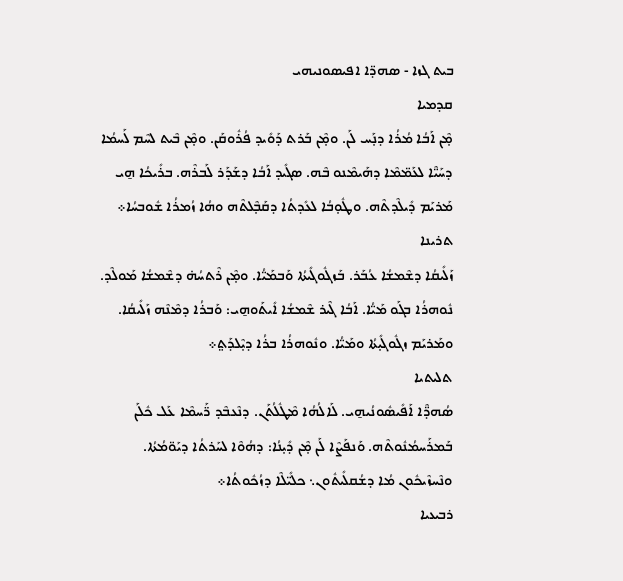ܒܝܬ ܓܙܐ - ܣܗܕ̈ܐ ܐܦܝܣܘܢܝܗܝ
ܩܕܡܝܐ
ܡ̣ܶܢ ܐܰܒܳܐ ܡܳܪܳܐ ܕܢ̣ܰܚ ܠܰܢ. ܘܡ̣ܶܢ ܒܰܪܬ ܕܰܘܺܝܕ ܦܳܪܽܘܩܰܢ. ܘܡ̣ܶܢ ܒܶܝܬ ܠܚܶܡ ܠܰܚܡܳܐ ܕܚܰܝ̈ܶܐ ܠܥܰܡ̈ܡܶܐ ܕܗܰܝܡܶܢܘ ܒܶܗ. ܣܓܺܝܕ ܐܰܒܳܐ ܕܫܰܕܰܪ ܠܰܒܪܶܗ. ܒܪܺܝܟܳܐ ܗ̱ܝ ܡܰܪܝܰܡ ܕܺܝܠܶܕܬܶܗ. ܘܛܽܘ̣ܒܳܐ ܠܥܺܕܬܳܐ ܕܩܰܒ̣ܶܠܬܶܗ ܘܗܳܐ ܙܳܡܪܳܐ ܫܽܘܒܚܳܐ܀
ܬܪܝܢܐ
ܙܰܠܺܝܩܳܐ ܕܫܶܡܫܳܐ ܥܳܒܰܪ. ܒܰܙܓܽܘܓܺܝܬܳܐ ܘܰܒܡܰܝ̈ܳܐ. ܘܡ̣ܶܢ ܪܶܬܚܳܗ̇ ܕܫܶܡܫܳܐ ܡܰܘܠܶܕ. ܢܽܘܗܪܳܐ ܒܓܰܘ ܡܰܝ̈ܳܐ. ܐܰܒܳܐ ܓܶܝܪ ܫܶܡܫܳܐ ܐܺܝܬܰܘܗ̱ܝ: ܘܰܒܪܳܐ ܕܡܶܢܶܗ ܙܰܠܺܝܩܳܐ. ܘܡܰܪܝܰܡ ܙܓܽܘܓܺܝ̣ܬܳܐ ܘܡܰܝ̈ܳܐ. ܘܢܽܘܗܪܳܐ ܒܪܳܐ ܕܝ̣ܶܠܕܰܬ݀܀
ܬܠܝܬܝܐ
ܣܳܗܕ̈ܶܐ ܐܰܦܺܝܣܽܘܢܳܝܗ̱ܝ. ܠܰܐܠܳܗܳܐ ܡܶܛܽܠܳܬܰܢ. ܕܢܶܥܒܶܕ ܪ̈ܰܚܡܶܐ ܥܰܠ ܟܽܠܰܢ ܒܰܡܪܰܚܡܳܢܽܘܬܶܗ. ܘܰܢܦܰܨܶܐ ܠܰܢ ܡ̣ܶܢ ܕܺܝ̣ܢܳܐ: ܕܗܳܘܶܐ ܠܚܰܪܬܳܐ ܕܝܰܘ̈ܡܳܬܳܐ. ܘܢܶܚܙܶܝܟܽܘܢ ܡܳܐ ܕܫܳܩܠܺܝܬܽܘܢ܆ ܟܠܺܝ̈ܠܶܐ ܕܙܳܟܽܘܬܳܐ܀
ܪܒܝܥܝܐ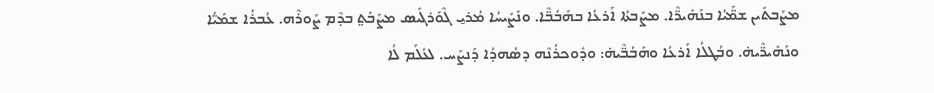ܡܨܰܒܬܺܝܢ ܫܡ̈ܰܝܳܐ ܒܢܰܗܺܝܪ̈ܶܐ. ܡܨܰܒܬܳܐ ܐܰܪܥܳܐ ܒܗܰܒܳܒ̈ܶܐ. ܘܢܰܨܺܝܚܳܐ ܡܳܪܝ̱ ܓܶܘܰܪܓܺܝܣ ܡܨܰܒܰܬ݀ ܒܕܶܡ ܨܰܘܪܶܗ. ܥܳܒܪܳܐ ܫܡܰܝ̈ܳܐ ܘܢܰܗܺܝܪ̈ܶܝܗ̇. ܘܒܳܛܠܳܐ ܐܰܪܥܳܐ ܘܗܰܒܳܒ̈ܶܝܗ̇: ܘܕܽܘܟܪܳܢܶܗ ܕܣܳܗܕܳܐ ܕܰܢܨܰܚ. ܠܥܳܠܰܡ ܠܳܐ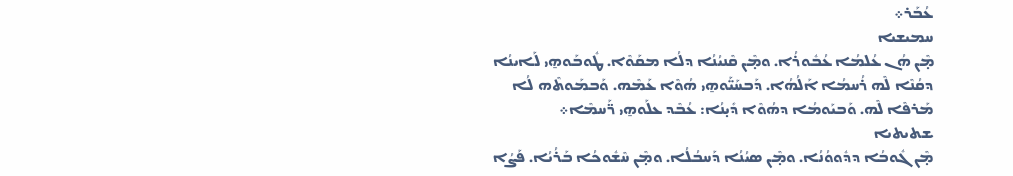ܥܳܒܰܪ܀
ܚܡܝܫܝܐ
ܡ̣ܶܢ ܗܳܢ ܥܳܠܡܳܐ ܥܳܒܽܘܪܳܐ. ܘܡ̣ܶܢ ܩܶܢܝܳܢܳܐ ܕܠܳܐ ܡܩܰܘܶܐ. ܛܽܘܒܰܘܗ̱ܝ ܠܰܐܝܢܳܐ ܕܩܳܢܶܐ ܠܶܗ ܪܳܚܡܳܐ ܐܰ‌ܠܳܗܳܐ. ܕܰܒܚܰܝ̈ܰܘܗ̱ܝ ܗܳܘܶܐ ܥܰܡܶܗ. ܘܰܒܡܰܘܬܶܗ ܠܳܐ ܡܰܪܦܶܐ ܠܶܗ. ܘܰܒܝܰܘܡܳܐ ܕܗܳܘܶܐ ܕܺܝ̣ܢܳܐ: ܥܳܒܶܕ ܥܠܰܘܗ̱ܝ ܪ̈ܰܚܡܶܐ܀
ܫܬܝܬܝܐ
ܡ̣ܶܢ ܓܽܘܒܳܐ ܕܕܽܘܘܳܢܳܐ. ܘܡ̣ܶܢ ܣܝܳܢܳܐ ܕܰܚܒܳܠܳܐ. ܘܡ̣ܶܢ ܚܶܫܽܘܟܳܐ ܒܰܪܳܝܳܐ. ܦܰܨܳܐ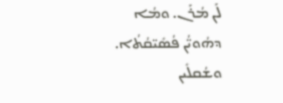ܠܰܢ ܡܳܪܰܢ. ܘܡܳܐ ܕܗܳܘܝ̈ܳܢ ܦܳܣܺܝ̈ܩܳܬܳܐ. ܘܫܳܩܠܺܝܢ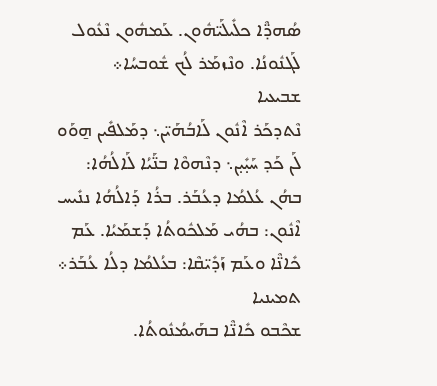ܣܳܗܕ̈ܶܐ ܟܠܺܝܠܰܝ̈ܗܽܘܢ. ܥܰܡܗܽܘܢ ܢܶܥܽܘܠ ܠܰܓܢܽܘܢܳܐ. ܘܢܶܙܡܰܪ ܠܳܟ ܫܽܘܒܚܳܐ܀
ܫܒܝܥܝܐ
ܢܶܬܕܟܰܪ ܐܶܢܽܘܢ ܠܰܐܒܳܗܰܝ̈ܢ܆ ܕܡܰܠܦܺܝܢ ܗ̱ܘܰܘ ܠܰܢ ܟܰܕ ܚܰܝ̣ܺܝ̣ܢ܆ ܕܢܶܗܘܶܐ ܒܢ̈ܰܝܳܐ ܠܰܐܠܳܗܳܐ: ܒܗܳܢ ܥܳܠܡܳܐ ܕܥܳܒܰܪ. ܒܪܳܐ ܕܰܐ‌ܠܳܗܳܐ ܢܢܺܝܚ ܐܶܢܽܘܢ: ܒܗܳܝ ܡܰܠܟܽܘܬܳܐ ܕܰܫܡܰܝܳܐ. ܥܰܡ ܟܺܐܢ̈ܶܐ ܘܥܰܡ ܙܰܕܺܝ̈ܩܶܐ: ܒܥܳܠܡܳܐ ܕܠܳܐ ܥܳܒܰܪ܀
ܬܡܝܢܝܐ
ܫܟܶܒܘ ܟܺܐܢ̈ܶܐ ܒܗܰܝܡܳܢܽܘܬܳܐ.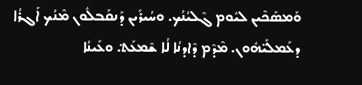ܘܰܡܣܰܟܶܝܢ ܠܝܽܘܡ ܓܶܠܝܳܢܳܟ. ܘܚܳܝܪܺܝܢ ܕܰܢܩܰܒܠܽܘܢ ܡܶܢܳܟ ܐܰܓܪܳܐ ܕܥܰܡܠܰܝ̈ܗܽܘܢ. ܡܶܕܶܡ ܕܶܐܕܢܳܐ ܠܳܐ ܫܶܡܥܰܬ݀. ܘܥܰܝܢܳܐ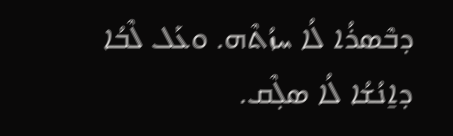ܕܒܶܣܪܳܐ ܠܳܐ ܚܙܳܬܶܗ. ܘܥܰܠ ܠܶܒܳܐ ܕܐ̱ܢܳܫܳܐ ܠܳܐ ܣܠ̣ܶܩ.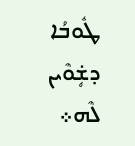ܛܽܘܒܳܐ ܕܫܴ̇ܘܶܝܢ ܠܶܗ܀